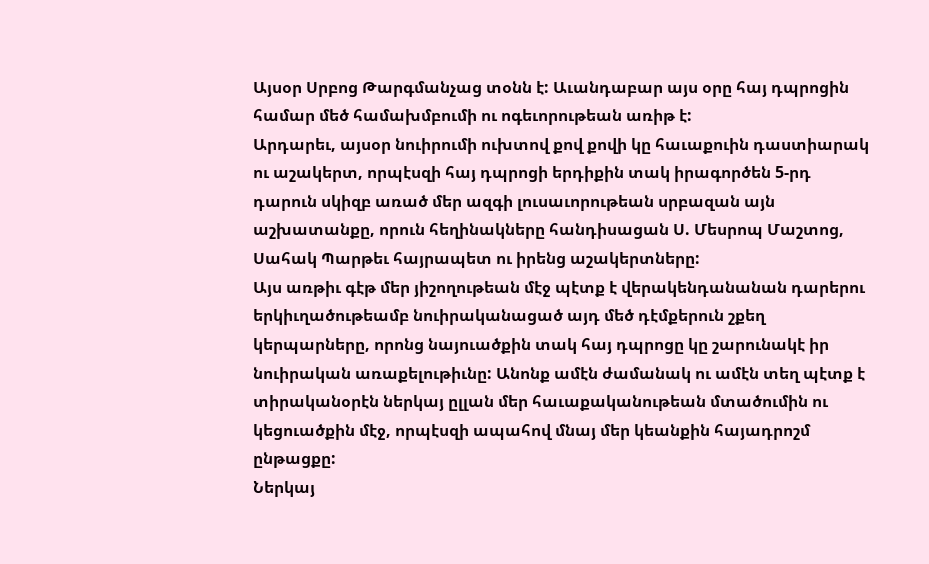Այսօր Սրբոց Թարգմանչաց տօնն է: Աւանդաբար այս օրը հայ դպրոցին համար մեծ համախմբումի ու ոգեւորութեան առիթ է:
Արդարեւ, այսօր նուիրումի ուխտով քով քովի կը հաւաքուին դաստիարակ ու աշակերտ, որպէսզի հայ դպրոցի երդիքին տակ իրագործեն 5-րդ դարուն սկիզբ առած մեր ազգի լուսաւորութեան սրբազան այն աշխատանքը, որուն հեղինակները հանդիսացան Ս. Մեսրոպ Մաշտոց, Սահակ Պարթեւ հայրապետ ու իրենց աշակերտները:
Այս առթիւ գէթ մեր յիշողութեան մէջ պէտք է վերակենդանանան դարերու երկիւղածութեամբ նուիրականացած այդ մեծ դէմքերուն շքեղ կերպարները, որոնց նայուածքին տակ հայ դպրոցը կը շարունակէ իր նուիրական առաքելութիւնը: Անոնք ամէն ժամանակ ու ամէն տեղ պէտք է տիրականօրէն ներկայ ըլլան մեր հաւաքականութեան մտածումին ու կեցուածքին մէջ, որպէսզի ապահով մնայ մեր կեանքին հայադրոշմ ընթացքը:
Ներկայ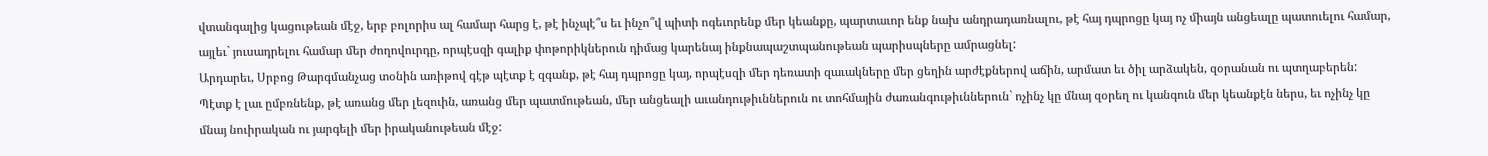վտանգալից կացութեան մէջ, երբ բոլորիս ալ համար հարց է, թէ ինչպէ՞ս եւ ինչո՞վ պիտի ոգեւորենք մեր կեանքը, պարտաւոր ենք նախ անդրադառնալու, թէ հայ դպրոցը կայ ոչ միայն անցեալը պատուելու համար, այլեւ` յուսադրելու համար մեր ժողովուրդը, որպէսզի գալիք փոթորիկներուն դիմաց կարենայ ինքնապաշտպանութեան պարիսպները ամրացնել:
Արդարեւ, Սրբոց Թարգմանչաց տօնին առիթով գէթ պէտք է զգանք, թէ հայ դպրոցը կայ, որպէսզի մեր դեռատի զաւակները մեր ցեղին արժէքներով աճին, արմատ եւ ծիլ արձակեն, զօրանան ու պտղաբերեն: Պէտք է լաւ ըմբռնենք, թէ առանց մեր լեզուին, առանց մեր պատմութեան, մեր անցեալի աւանդութիւններուն ու տոհմային ժառանգութիւններուն` ոչինչ կը մնայ զօրեղ ու կանգուն մեր կեանքէն ներս, եւ ոչինչ կը մնայ նուիրական ու յարգելի մեր իրականութեան մէջ: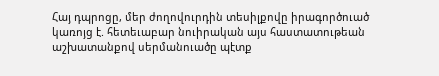Հայ դպրոցը, մեր ժողովուրդին տեսիլքովը իրագործուած կառոյց է. հետեւաբար նուիրական այս հաստատութեան աշխատանքով սերմանուածը պէտք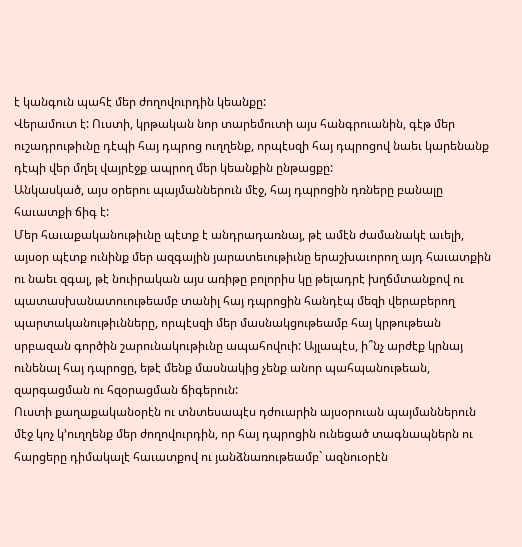է կանգուն պահէ մեր ժողովուրդին կեանքը:
Վերամուտ է: Ուստի, կրթական նոր տարեմուտի այս հանգրուանին, գէթ մեր ուշադրութիւնը դէպի հայ դպրոց ուղղենք, որպէսզի հայ դպրոցով նաեւ կարենանք դէպի վեր մղել վայրէջք ապրող մեր կեանքին ընթացքը:
Անկասկած, այս օրերու պայմաններուն մէջ, հայ դպրոցին դռները բանալը հաւատքի ճիգ է:
Մեր հաւաքականութիւնը պէտք է անդրադառնայ, թէ ամէն ժամանակէ աւելի, այսօր պէտք ունինք մեր ազգային յարատեւութիւնը երաշխաւորող այդ հաւատքին ու նաեւ զգալ, թէ նուիրական այս առիթը բոլորիս կը թելադրէ խղճմտանքով ու պատասխանատուութեամբ տանիլ հայ դպրոցին հանդէպ մեզի վերաբերող պարտականութիւնները, որպէսզի մեր մասնակցութեամբ հայ կրթութեան սրբազան գործին շարունակութիւնը ապահովուի: Այլապէս, ի՞նչ արժէք կրնայ ունենալ հայ դպրոցը, եթէ մենք մասնակից չենք անոր պահպանութեան, զարգացման ու հզօրացման ճիգերուն:
Ուստի քաղաքականօրէն ու տնտեսապէս դժուարին այսօրուան պայմաններուն մէջ կոչ կ՚ուղղենք մեր ժողովուրդին, որ հայ դպրոցին ունեցած տագնապներն ու հարցերը դիմակալէ հաւատքով ու յանձնառութեամբ` ազնուօրէն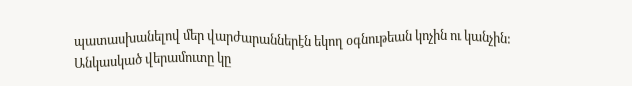պատասխանելով մեր վարժարաններէն եկող օգնութեան կոչին ու կանչին:
Անկասկած վերամուտը կը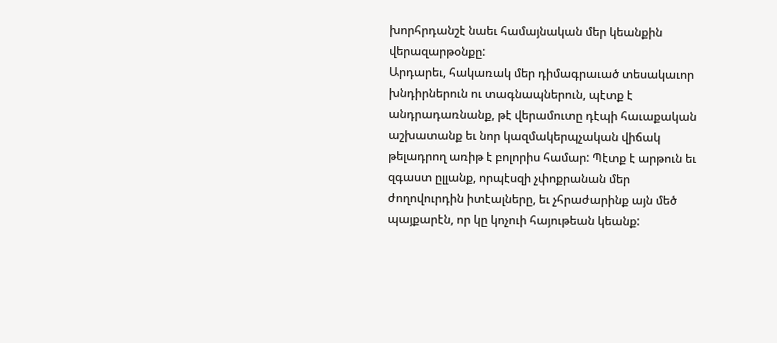խորհրդանշէ նաեւ համայնական մեր կեանքին վերազարթօնքը:
Արդարեւ, հակառակ մեր դիմագրաւած տեսակաւոր խնդիրներուն ու տագնապներուն, պէտք է անդրադառնանք, թէ վերամուտը դէպի հաւաքական աշխատանք եւ նոր կազմակերպչական վիճակ թելադրող առիթ է բոլորիս համար: Պէտք է արթուն եւ զգաստ ըլլանք, որպէսզի չփոքրանան մեր ժողովուրդին իտէալները, եւ չհրաժարինք այն մեծ պայքարէն, որ կը կոչուի հայութեան կեանք: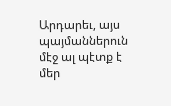Արդարեւ, այս պայմաններուն մէջ ալ պէտք է մեր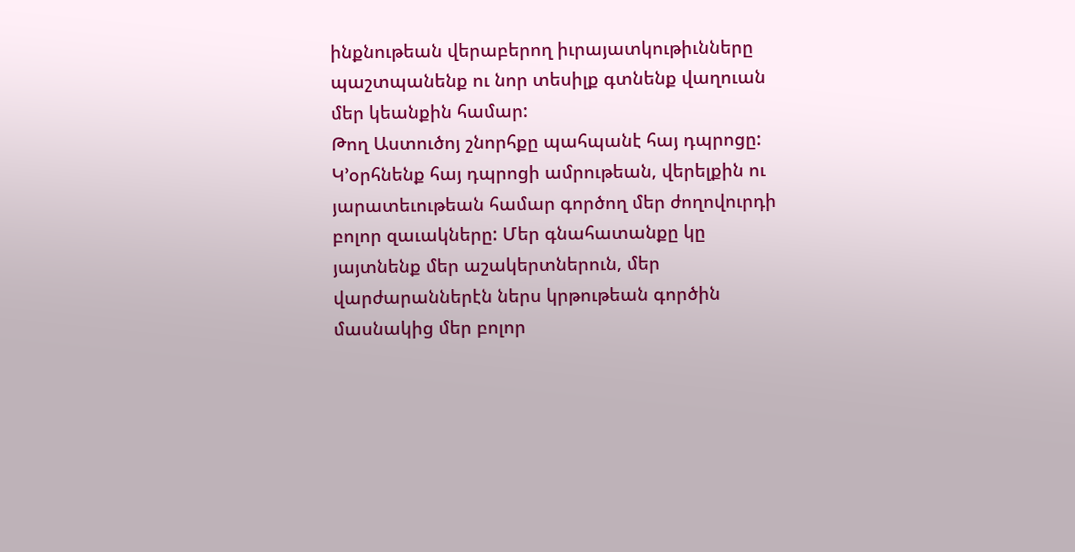ինքնութեան վերաբերող իւրայատկութիւնները պաշտպանենք ու նոր տեսիլք գտնենք վաղուան մեր կեանքին համար:
Թող Աստուծոյ շնորհքը պահպանէ հայ դպրոցը:
Կ՚օրհնենք հայ դպրոցի ամրութեան, վերելքին ու յարատեւութեան համար գործող մեր ժողովուրդի բոլոր զաւակները: Մեր գնահատանքը կը յայտնենք մեր աշակերտներուն, մեր վարժարաններէն ներս կրթութեան գործին մասնակից մեր բոլոր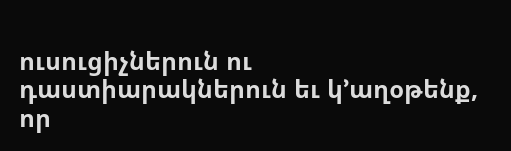ուսուցիչներուն ու դաստիարակներուն եւ կ՚աղօթենք, որ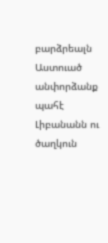բարձրեալն Աստուած անփորձանք պահէ Լիբանանն ու ծաղկուն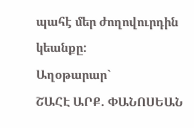պահէ մեր ժողովուրդին կեանքը:
Աղօթարար`
ՇԱՀԷ ԱՐՔ. ՓԱՆՈՍԵԱՆ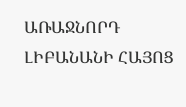ԱՌԱՋՆՈՐԴ ԼԻԲԱՆԱՆԻ ՀԱՅՈՑ